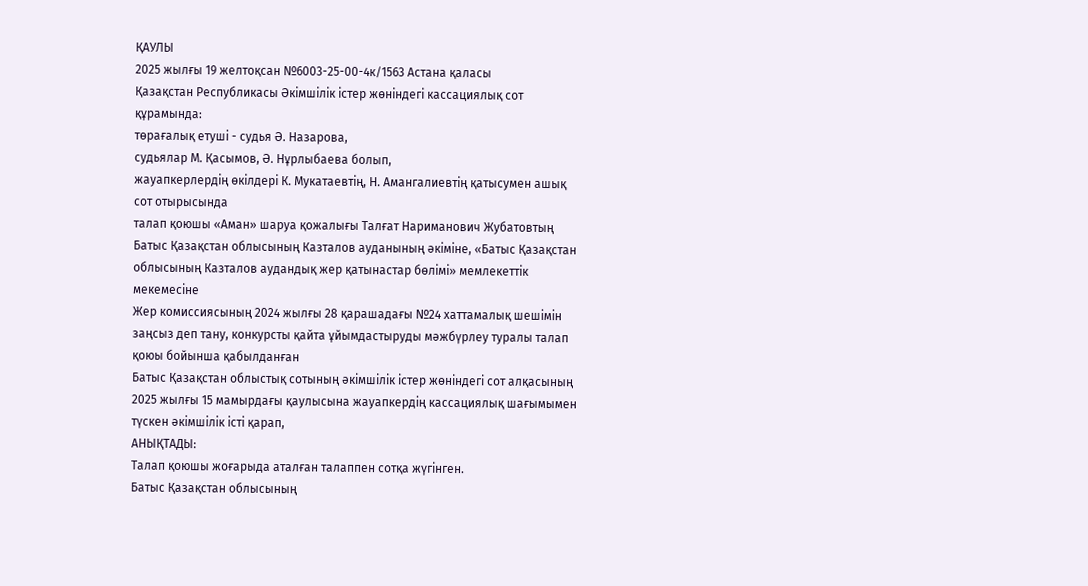ҚАУЛЫ
2025 жылғы 19 желтоқсан №6003-25-00-4к/1563 Астана қаласы
Қазақстан Республикасы Әкімшілік істер жөніндегі кассациялық сот құрамында:
төрағалық етуші - судья Ә. Назарова,
судьялар М. Қасымов, Ә. Нұрлыбаева болып,
жауапкерлердің өкілдері К. Мукатаевтің, Н. Амангалиевтің қатысумен ашық сот отырысында
талап қоюшы «Аман» шаруа қожалығы Талғат Нариманович Жубатовтың Батыс Қазақстан облысының Казталов ауданының әкіміне, «Батыс Қазақстан облысының Казталов аудандық жер қатынастар бөлімі» мемлекеттік мекемесіне
Жер комиссиясының 2024 жылғы 28 қарашадағы №24 хаттамалық шешімін заңсыз деп тану, конкурсты қайта ұйымдастыруды мәжбүрлеу туралы талап қоюы бойынша қабылданған
Батыс Қазақстан облыстық сотының әкімшілік істер жөніндегі сот алқасының 2025 жылғы 15 мамырдағы қаулысына жауапкердің кассациялық шағымымен түскен әкімшілік істі қарап,
АНЫҚТАДЫ:
Талап қоюшы жоғарыда аталған талаппен сотқа жүгінген.
Батыс Қазақстан облысының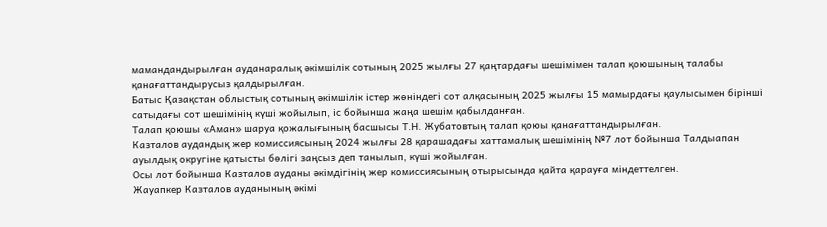мамандандырылған ауданаралық әкімшілік сотының 2025 жылғы 27 қаңтардағы шешімімен талап қоюшының талабы қанағаттандырусыз қалдырылған.
Батыс Қазақстан облыстық сотының әкімшілік істер жөніндегі сот алқасының 2025 жылғы 15 мамырдағы қаулысымен бірінші сатыдағы сот шешімінің күші жойылып, іс бойынша жаңа шешім қабылданған.
Талап қоюшы «Аман» шаруа қожалығының басшысы Т.Н. Жубатовтың талап қоюы қанағаттандырылған.
Казталов аудандық жер комиссиясының 2024 жылғы 28 қарашадағы хаттамалық шешімінің №7 лот бойынша Талдыапан ауылдық округіне қатысты бөлігі заңсыз деп танылып, күші жойылған.
Осы лот бойынша Казталов ауданы әкімдігінің жер комиссиясының отырысында қайта қарауға міндеттелген.
Жауапкер Казталов ауданының әкімі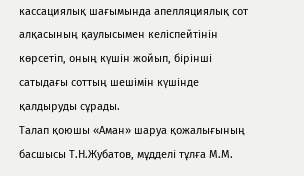кассациялық шағымында апелляциялық сот алқасының қаулысымен келіспейтінін көрсетіп, оның күшін жойып, бірінші сатыдағы соттың шешімін күшінде қалдыруды сұрады.
Талап қоюшы «Аман» шаруа қожалығының басшысы Т.Н.Жубатов, мұдделі тұлға М.М.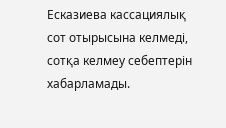Есказиева кассациялық сот отырысына келмеді, сотқа келмеу себептерін хабарламады.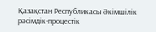Қазақстан Республикасы Әкімшілік рәсімдік-процестік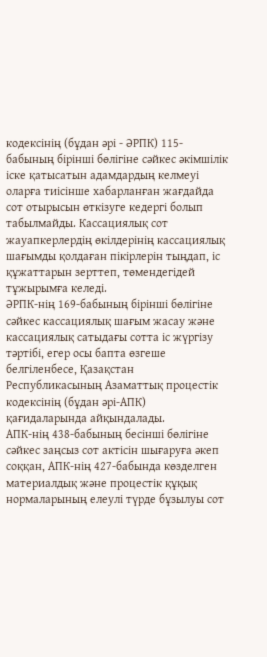кодексінің (бұдан әрі - ӘРПК) 115-бабының бірінші бөлігіне сәйкес әкімшілік іске қатысатын адамдардың келмеуі оларға тиісінше хабарланған жағдайда сот отырысын өткізуге кедергі болып табылмайды. Кассациялық сот жауапкерлердің өкілдерінің кассациялық шағымды қолдаған пікірлерін тыңдап, іс құжаттарын зерттеп, төмендегідей тұжырымға келеді.
ӘРПК-нің 169-бабының бірінші бөлігіне сәйкес кассациялық шағым жасау және кассациялық сатыдағы сотта іс жүргізу тәртібі, егер осы бапта өзгеше белгіленбесе, Қазақстан Республикасының Азаматтық процестік кодексінің (бұдан әрі-АПК) қағидаларында айқындалады.
АПК-нің 438-бабының бесінші бөлігіне сәйкес заңсыз сот актiсiн шығаруға әкеп соққан, АПК-нің 427-бабында көзделген материалдық және процестік құқық нормаларының елеулi түрде бұзылуы сот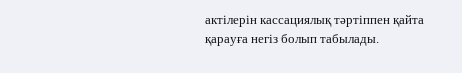актілерін кассациялық тәртіппен қайта қарауға негiз болып табылады.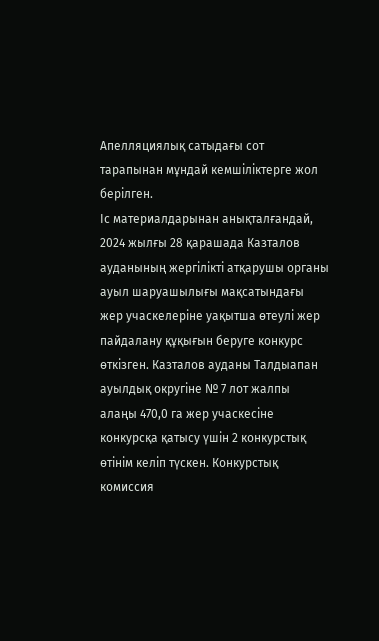Апелляциялық сатыдағы сот тарапынан мұндай кемшіліктерге жол берілген.
Іс материалдарынан анықталғандай, 2024 жылғы 28 қарашада Казталов ауданының жергілікті атқарушы органы ауыл шаруашылығы мақсатындағы жер учаскелеріне уақытша өтеулі жер пайдалану құқығын беруге конкурс өткізген. Казталов ауданы Талдыапан ауылдық округіне № 7 лот жалпы алаңы 470,0 га жер учаскесіне конкурсқа қатысу үшін 2 конкурстық өтінім келіп түскен. Конкурстық комиссия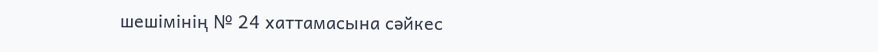шешімінің № 24 хаттамасына сәйкес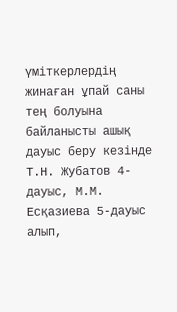үміткерлердің жинаған ұпай саны тең болуына байланысты ашық дауыс беру кезінде Т.Н. Жубатов 4-дауыс, М.М. Есқазиева 5-дауыс алып,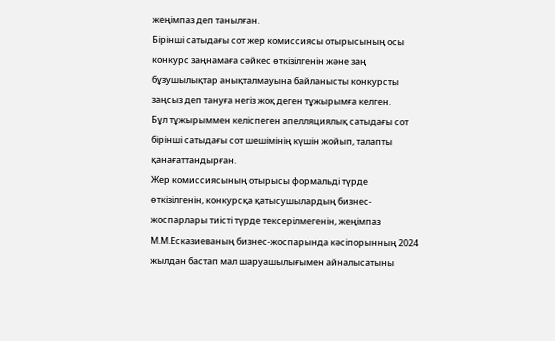жеңімпаз деп танылған.
Бірінші сатыдағы сот жер комиссиясы отырысының осы конкурс заңнамаға сәйкес өткізілгенін және заң бұзушылықтар анықталмауына байланысты конкурсты заңсыз деп тануға негіз жоқ деген тұжырымға келген.
Бұл тұжырыммен келіспеген апелляциялық сатыдағы сот бірінші сатыдағы сот шешімінің күшін жойып, талапты қанағаттандырған.
Жер комиссиясының отырысы формальді түрде өткізілгенін, конкурсқа қатысушылардың бизнес-жоспарлары тиісті түрде тексерілмегенін, жеңімпаз М.М.Есказиеваның бизнес-жоспарында кәсіпорынның 2024 жылдан бастап мал шаруашылығымен айналысатыны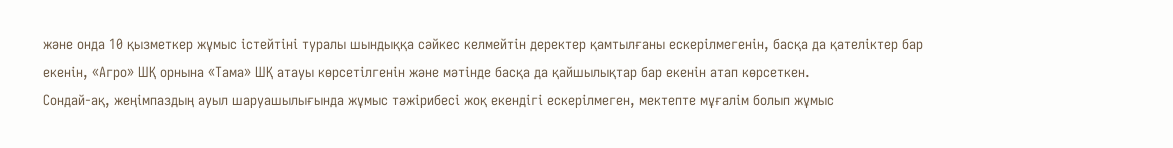және онда 10 қызметкер жұмыс істейтіні туралы шындыққа сәйкес келмейтін деректер қамтылғаны ескерілмегенін, басқа да қателіктер бар екенін, «Агро» ШҚ орнына «Тама» ШҚ атауы көрсетілгенін және мәтінде басқа да қайшылықтар бар екенін атап көрсеткен.
Сондай-ақ, жеңімпаздың ауыл шаруашылығында жұмыс тәжірибесі жоқ екендігі ескерілмеген, мектепте мұғалім болып жұмыс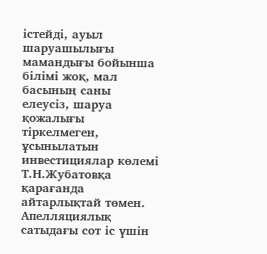істейді, ауыл шаруашылығы мамандығы бойынша білімі жоқ, мал басының саны елеусіз, шаруа қожалығы тіркелмеген, ұсынылатын инвестициялар көлемі Т.Н.Жубатовқа қарағанда айтарлықтай төмен. Апелляциялық сатыдағы сот іс үшін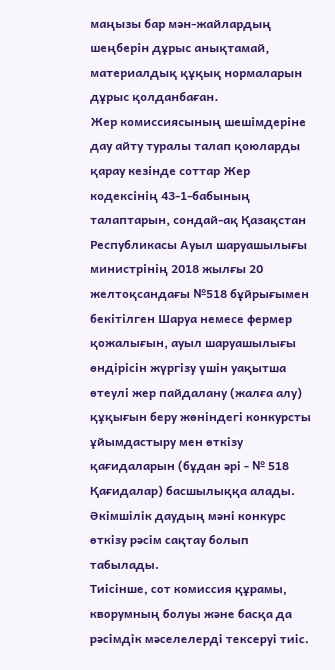маңызы бар мән-жайлардың шеңберін дұрыс анықтамай, материалдық құқық нормаларын дұрыс қолданбаған.
Жер комиссиясының шешімдеріне дау айту туралы талап қоюларды қарау кезінде соттар Жер кодексінің 43-1-бабының талаптарын, сондай-ақ Қазақстан Республикасы Ауыл шаруашылығы министрінің 2018 жылғы 20 желтоқсандағы №518 бұйрығымен бекітілген Шаруа немесе фермер қожалығын, ауыл шаруашылығы өндірісін жүргізу үшін уақытша өтеулі жер пайдалану (жалға алу) құқығын беру жөніндегі конкурсты ұйымдастыру мен өткізу қағидаларын (бұдан әрі - № 518 Қағидалар) басшылыққа алады.
Әкімшілік даудың мәні конкурс өткізу рәсім сақтау болып табылады.
Тиісінше, сот комиссия құрамы, кворумның болуы және басқа да рәсімдік мәселелерді тексеруі тиіс.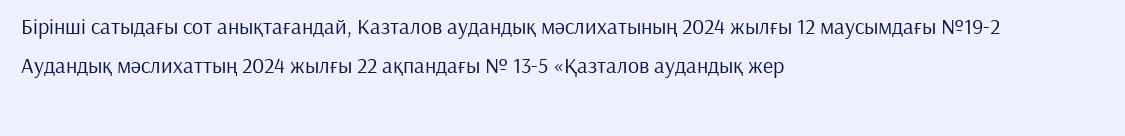Бірінші сатыдағы сот анықтағандай, Казталов аудандық мәслихатының 2024 жылғы 12 маусымдағы №19-2 Аудандық мәслихаттың 2024 жылғы 22 ақпандағы № 13-5 «Қазталов аудандық жер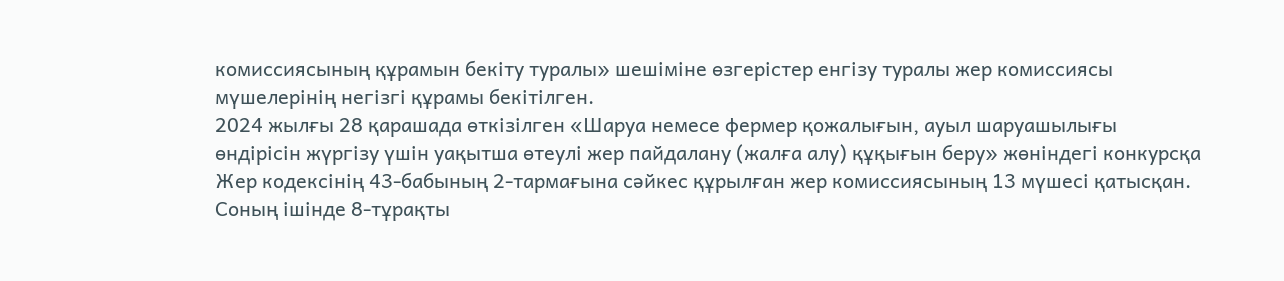комиссиясының құрамын бекіту туралы» шешіміне өзгерістер енгізу туралы жер комиссиясы мүшелерінің негізгі құрамы бекітілген.
2024 жылғы 28 қарашада өткізілген «Шаруа немесе фермер қожалығын, ауыл шаруашылығы өндірісін жүргізу үшін уақытша өтеулі жер пайдалану (жалға алу) құқығын беру» жөніндегі конкурсқа Жер кодексінің 43-бабының 2-тармағына сәйкес құрылған жер комиссиясының 13 мүшесі қатысқан.
Соның ішінде 8-тұрақты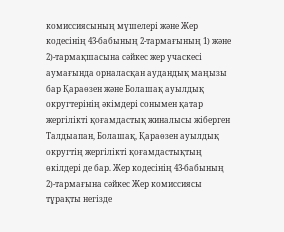комиссиясының мүшелері және Жер кодесінің 43-бабының 2-тармағының 1) және 2)-тармақшасына сәйкес жер учаскесі аумағында орналасқан аудандық маңызы бар Қараөзен және Болашақ ауылдық округтерінің әкімдері сонымен қатар жергілікті қоғамдастық жиналысы жіберген Талдыапан, Болашақ, Қараөзен ауылдық округтің жергілікті қоғамдастықтың өкілдері де бар. Жер кодесінің 43-бабының 2)-тармағына сәйкес Жер комиссиясы тұрақты негізде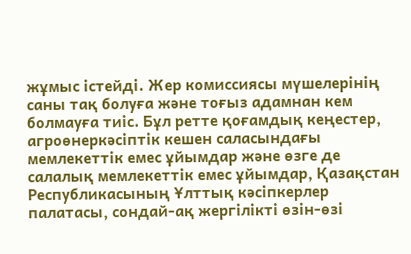жұмыс істейді. Жер комиссиясы мүшелерінің саны тақ болуға және тоғыз адамнан кем болмауға тиіс. Бұл ретте қоғамдық кеңестер, агроөнеркәсіптік кешен саласындағы мемлекеттік емес ұйымдар және өзге де салалық мемлекеттік емес ұйымдар, Қазақстан Республикасының Ұлттық кәсіпкерлер палатасы, сондай-ақ жергілікті өзін-өзі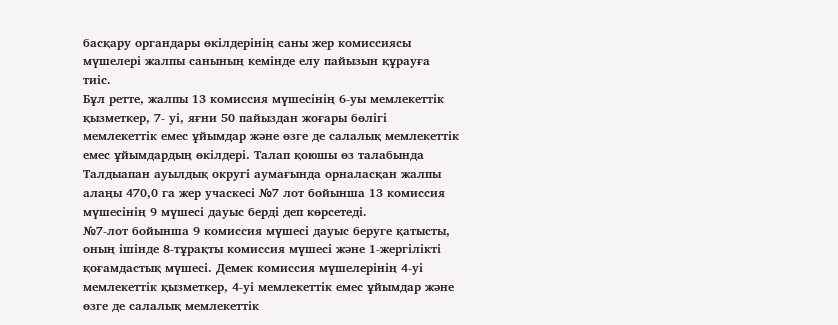басқару органдары өкілдерінің саны жер комиссиясы мүшелері жалпы санының кемінде елу пайызын құрауға тиіс.
Бұл ретте, жалпы 13 комиссия мүшесінің 6-уы мемлекеттік қызметкер, 7- уі, яғни 50 пайыздан жоғары бөлігі мемлекеттік емес ұйымдар және өзге де салалық мемлекеттік емес ұйымдардың өкілдері. Талап қоюшы өз талабында Талдыапан ауылдық округі аумағында орналасқан жалпы алаңы 470,0 га жер учаскесі №7 лот бойынша 13 комиссия мүшесінің 9 мүшесі дауыс берді деп көрсетеді.
№7-лот бойынша 9 комиссия мүшесі дауыс беруге қатысты, оның ішінде 8-тұрақты комиссия мүшесі және 1-жергілікті қоғамдастық мүшесі. Демек комиссия мүшелерінің 4-уі мемлекеттік қызметкер, 4-уі мемлекеттік емес ұйымдар және өзге де салалық мемлекеттік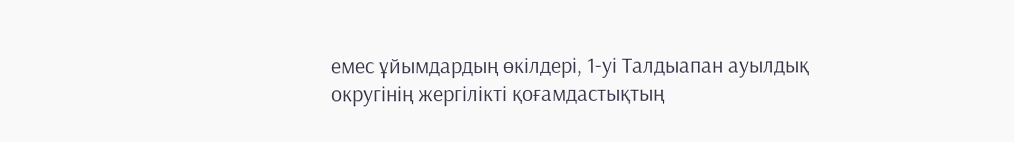емес ұйымдардың өкілдері, 1-уі Талдыапан ауылдық округінің жергілікті қоғамдастықтың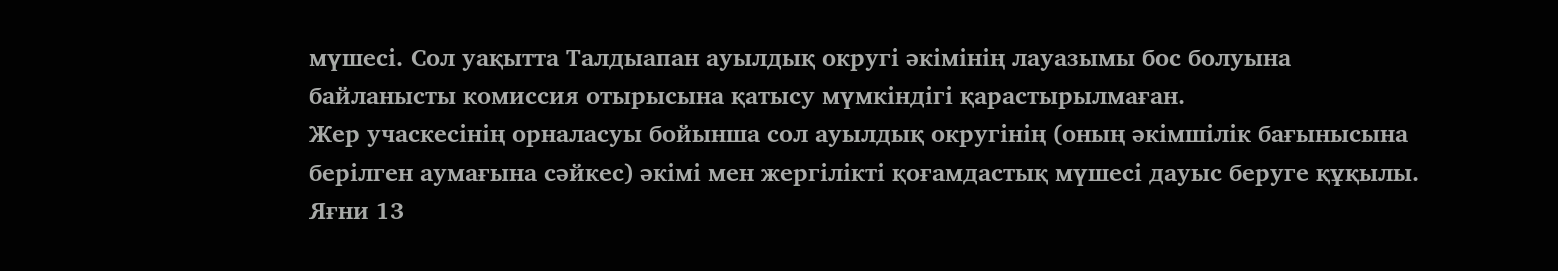мүшесі. Сол уақытта Талдыапан ауылдық округі әкімінің лауазымы бос болуына байланысты комиссия отырысына қатысу мүмкіндігі қарастырылмаған.
Жер учаскесінің орналасуы бойынша сол ауылдық округінің (оның әкімшілік бағынысына берілген аумағына сәйкес) әкімі мен жергілікті қоғамдастық мүшесі дауыс беруге құқылы. Яғни 13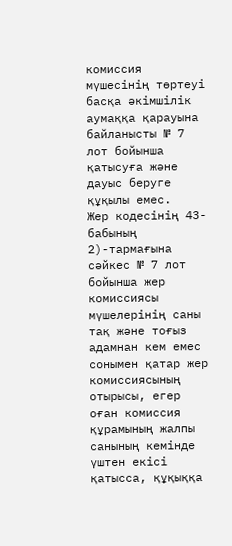комиссия мүшесінің төртеуі басқа әкімшілік аумаққа қарауына байланысты № 7 лот бойынша қатысуға және дауыс беруге құқылы емес.
Жер кодесінің 43-бабының 2)-тармағына сәйкес № 7 лот бойынша жер комиссиясы мүшелерінің саны тақ және тоғыз адамнан кем емес сонымен қатар жер комиссиясының отырысы, егер оған комиссия құрамының жалпы санының кемінде үштен екісі қатысса, құқыққа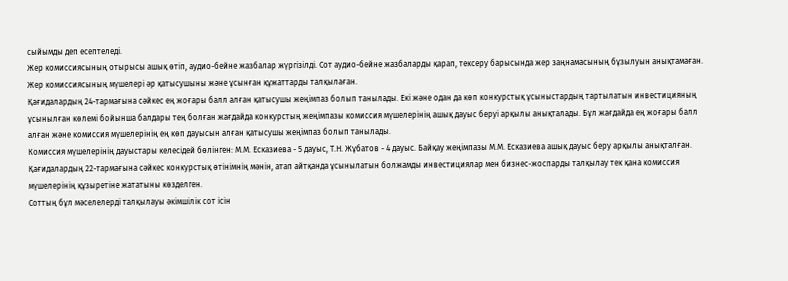сыйымды деп есептеледі.
Жер комиссиясының отырысы ашық өтіп, аудио-бейне жазбалар жүргізілді. Сот аудио-бейне жазбаларды қарап, тексеру барысында жер заңнамасының бұзылуын анықтамаған. Жер комиссиясының мүшелері әр қатысушыны және ұсынған құжаттарды талқылаған.
Қағидалардың 24-тармағына сәйкес ең жоғары балл алған қатысушы жеңімпаз болып танылады. Екі және одан да көп конкурстық ұсыныстардың тартылатын инвестицияның ұсынылған көлемі бойынша балдары тең болған жағдайда конкурстың жеңімпазы комиссия мүшелерінің ашық дауыс беруі арқылы анықталады. Бұл жағдайда ең жоғары балл алған және комиссия мүшелерінің ең көп дауысын алған қатысушы жеңімпаз болып танылады.
Комиссия мүшелерінің дауыстары келесідей бөлінген: М.М. Есказиева - 5 дауыс, Т.Н. Жұбатов - 4 дауыс. Байқау жеңімпазы М.М. Есказиева ашық дауыс беру арқылы анықталған.
Қағидалардың 22-тармағына сәйкес конкурстық өтінімнің мәнін, атап айтқанда ұсынылатын болжамды инвестициялар мен бизнес-жоспарды талқылау тек қана комиссия мүшелерінің құзыретіне жататыны көзделген.
Соттың бұл мәселелердi талқылауы әкiмшiлiк сот iсiн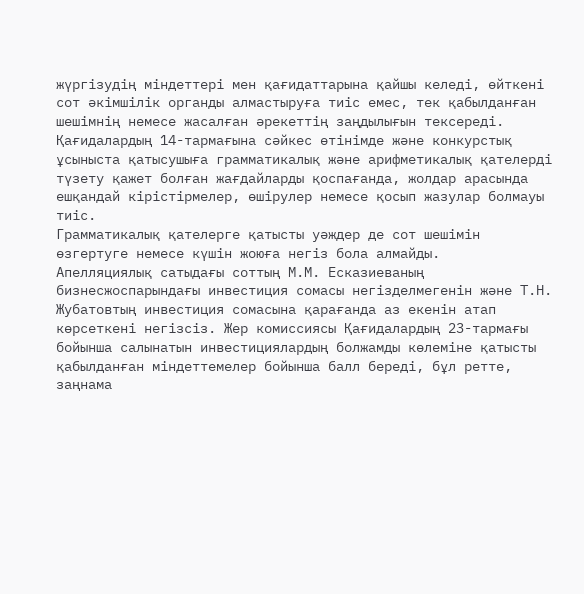жүргiзудiң мiндеттерi мен қағидаттарына қайшы келедi, өйткенi сот әкiмшiлiк органды алмастыруға тиiс емес, тек қабылданған шешiмнiң немесе жасалған әрекеттiң заңдылығын тексередi. Қағидалардың 14-тармағына сәйкес өтінімде және конкурстық ұсыныста қатысушыға грамматикалық және арифметикалық қателерді түзету қажет болған жағдайларды қоспағанда, жолдар арасында ешқандай кірістірмелер, өшірулер немесе қосып жазулар болмауы тиіс.
Грамматикалық қателерге қатысты уәждер де сот шешімін өзгертуге немесе күшін жоюға негіз бола алмайды.
Апелляциялық сатыдағы соттың М.М. Есказиеваның бизнесжоспарындағы инвестиция сомасы негізделмегенін және Т.Н. Жубатовтың инвестиция сомасына қарағанда аз екенін атап көрсеткені негізсіз. Жер комиссиясы Қағидалардың 23-тармағы бойынша салынатын инвестициялардың болжамды көлеміне қатысты қабылданған міндеттемелер бойынша балл береді, бұл ретте, заңнама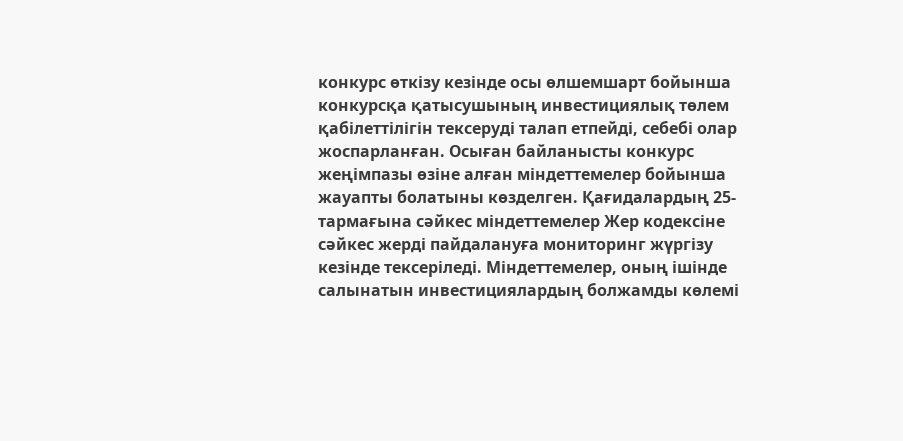конкурс өткізу кезінде осы өлшемшарт бойынша конкурсқа қатысушының инвестициялық төлем қабілеттілігін тексеруді талап етпейді, себебі олар жоспарланған. Осыған байланысты конкурс жеңімпазы өзіне алған міндеттемелер бойынша жауапты болатыны көзделген. Қағидалардың 25-тармағына сәйкес міндеттемелер Жер кодексіне сәйкес жерді пайдалануға мониторинг жүргізу кезінде тексеріледі. Міндеттемелер, оның ішінде салынатын инвестициялардың болжамды көлемі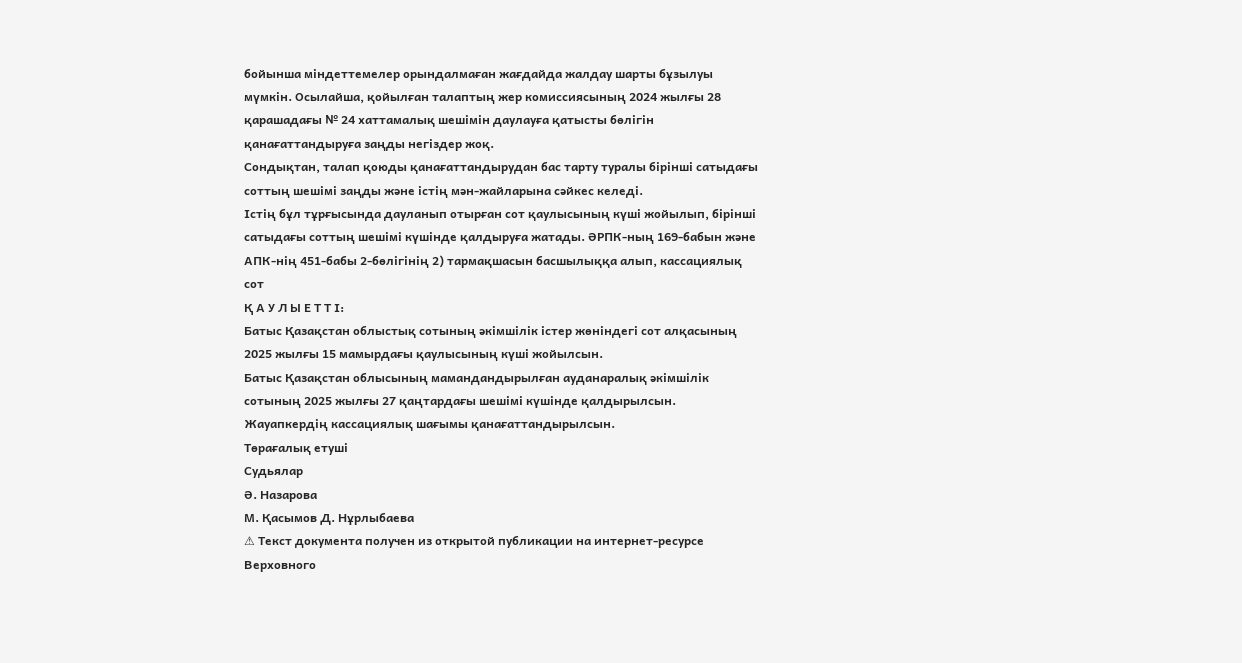бойынша міндеттемелер орындалмаған жағдайда жалдау шарты бұзылуы мүмкін. Осылайша, қойылған талаптың жер комиссиясының 2024 жылғы 28 қарашадағы № 24 хаттамалық шешімін даулауға қатысты бөлігін қанағаттандыруға заңды негіздер жоқ.
Сондықтан, талап қоюды қанағаттандырудан бас тарту туралы бірінші сатыдағы соттың шешімі заңды және істің мән-жайларына сәйкес келеді.
Істің бұл тұрғысында дауланып отырған сот қаулысының күші жойылып, бірінші сатыдағы соттың шешімі күшінде қалдыруға жатады. ӘРПК-ның 169-бабын және АПК-нің 451-бабы 2-бөлігінің 2) тармақшасын басшылыққа алып, кассациялық сот
Қ А У Л Ы Е Т Т І:
Батыс Қазақстан облыстық сотының әкімшілік істер жөніндегі сот алқасының 2025 жылғы 15 мамырдағы қаулысының күші жойылсын.
Батыс Қазақстан облысының мамандандырылған ауданаралық әкімшілік сотының 2025 жылғы 27 қаңтардағы шешімі күшінде қалдырылсын. Жауапкердің кассациялық шағымы қанағаттандырылсын.
Төрағалық етуші
Судьялар
Ә. Назарова
М. Қасымов Д. Нұрлыбаева
⚠ Текст документа получен из открытой публикации на интернет-ресурсе Верховного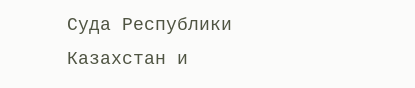Суда Республики Казахстан и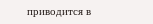приводится в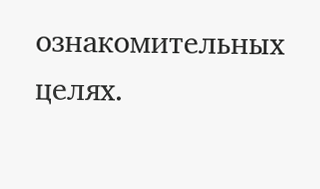ознакомительных целях.